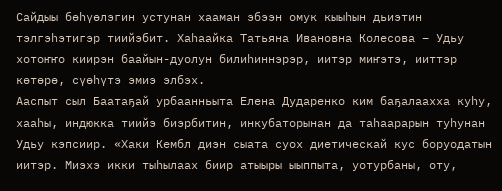Сайдыы бөһүөлэгин устунан хааман эбээн омук кыыһын дьиэтин тэлгэһэтигэр тиийэбит. Хаһаайка Татьяна Ивановна Колесова – Удьу хотоҥҥо киирэн баайын-дуолун билиһиннэрэр, иитэр миҥэтэ, ииттэр көтөрө, сүөһүтэ эмиэ элбэх.
Ааспыт сыл Баатаҕай урбаанньыта Елена Дударенко ким баҕалаахха куһу, хааһы, индюкка тиийэ биэрбитин, инкубаторынан да таһаарарын туһунан Удьу кэпсиир. «Хаки Кембл диэн сыата суох диетическай кус боруодатын иитэр. Миэхэ икки тыһылаах биир атыыры ыыппыта, уотурбаны, оту,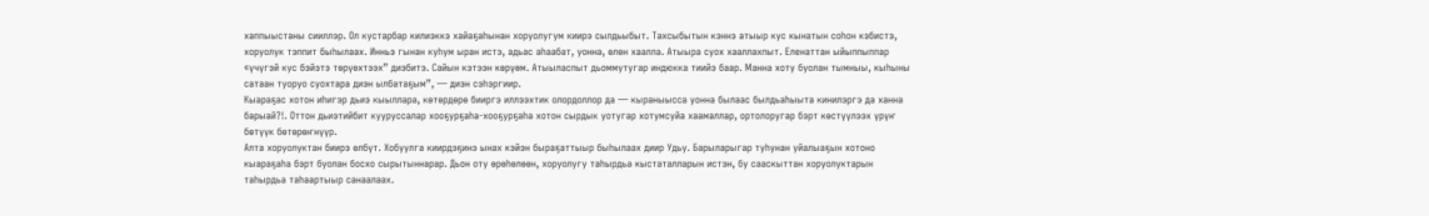хаппыыстаны сииллэр. Ол кустарбар килиэккэ хайаҕаһынан хоруолугум киирэ сылдьыбыт. Тахсыбытын кэннэ атыыр кус кынатын соһон кэбистэ, хоруолук тэппит быһылаах. Инньэ гынан куһум ыран истэ, адьас аһаабат, уонна, өлөн хаалла. Атыыра суох хааллахпыт. Еленаттан ыйыппыппар «үчүгэй кус бэйэтэ төрүөхтээх” диэбитэ. Сайын кэтээн көрүөм. Атыыласпыт дьоммутугар индюкка тиийэ баар. Манна хоту буолан тымныы, кыһыны сатаан туоруо суохтара диэн ылбатаҕым”, — диэн сэһэргиир.
Кыараҕас хотон иһигэр дьиэ кыыллара, көтөрдөрө бииргэ иллээхтик олордоллор да — кыраныысса уонна былаас былдьаһыыта кинилэргэ да ханна барыай?!. Оттон дьиэтийбит кууруссалар хооҕурҕаһа-хооҕурҕаһа хотон сырдык уотугар хотумсуйа хаамаллар, ортолоругар бэрт көстүүлээх үрүҥ бөтүүк бөтөрөҥнүүр.
Алта хоруолуктан биирэ өлбүт. Хобуулга киирдэҕинэ ынах кэйэн быраҕаттыыр быһылаах диир Удьу. Барыларыгар туһунан уйалыаҕын хотоно кыараҕаһа бэрт буолан босхо сырытыннарар. Дьон оту өрөһөлөөн, хоруолугу таһырдьа кыстаталларын истэн, бу сааскыттан хоруолуктарын таһырдьа таһаартыыр санаалаах.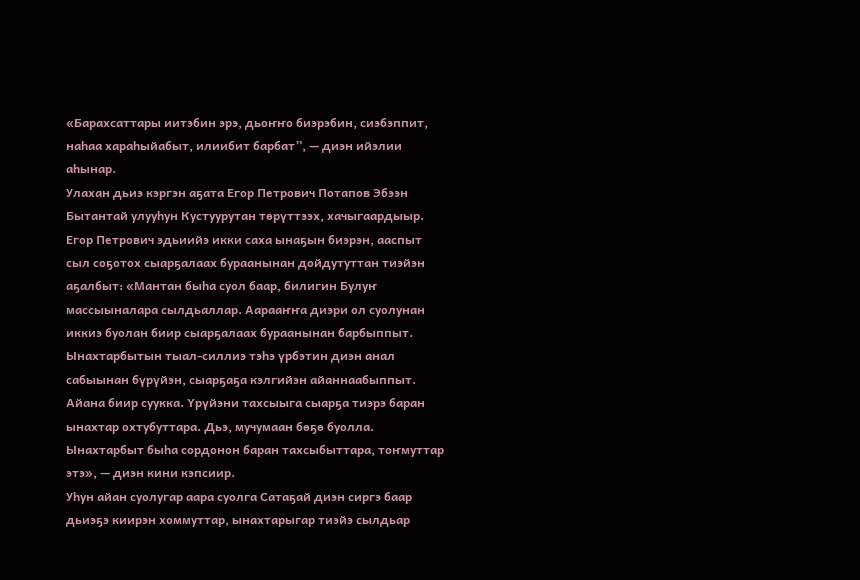«Барахсаттары иитэбин эрэ, дьоҥҥо биэрэбин, сиэбэппит, наһаа хараһыйабыт, илиибит барбат”, — диэн ийэлии аһынар.
Улахан дьиэ кэргэн аҕата Егор Петрович Потапов Эбээн Бытантай улууһун Кустуурутан төрүттээх, хачыгаардыыр. Егор Петрович эдьиийэ икки саха ынаҕын биэрэн, ааспыт сыл соҕотох сыарҕалаах бураанынан дойдутуттан тиэйэн аҕалбыт: «Мантан быһа суол баар, билигин Булуҥ массыыналара сылдьаллар. Аарааҥҥа диэри ол суолунан иккиэ буолан биир сыарҕалаах бураанынан барбыппыт. Ынахтарбытын тыал-силлиэ тэһэ үрбэтин диэн анал сабыынан бүрүйэн, сыарҕаҕа кэлгийэн айаннаабыппыт. Айана биир суукка. Үрүйэни тахсыыга сыарҕа тиэрэ баран ынахтар охтубуттара. Дьэ, мучумаан бөҕө буолла. Ынахтарбыт быһа сордонон баран тахсыбыттара, тоҥмуттар этэ», — диэн кини кэпсиир.
Уһун айан суолугар аара суолга Сатаҕай диэн сиргэ баар дьиэҕэ киирэн хоммуттар, ынахтарыгар тиэйэ сылдьар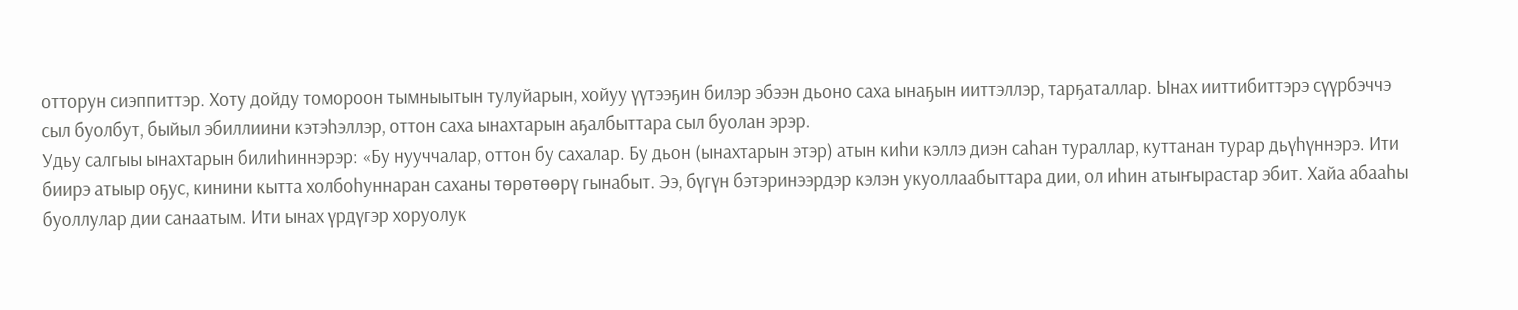отторун сиэппиттэр. Хоту дойду томороон тымныытын тулуйарын, хойуу үүтээҕин билэр эбээн дьоно саха ынаҕын ииттэллэр, тарҕаталлар. Ынах ииттибиттэрэ сүүрбэччэ сыл буолбут, быйыл эбиллиини кэтэһэллэр, оттон саха ынахтарын аҕалбыттара сыл буолан эрэр.
Удьу салгыы ынахтарын билиһиннэрэр: «Бу нууччалар, оттон бу сахалар. Бу дьон (ынахтарын этэр) атын киһи кэллэ диэн саһан тураллар, куттанан турар дьүһүннэрэ. Ити биирэ атыыр оҕус, кинини кытта холбоһуннаран саханы төрөтөөрү гынабыт. Ээ, бүгүн бэтэринээрдэр кэлэн укуоллаабыттара дии, ол иһин атыҥырастар эбит. Хайа абааһы буоллулар дии санаатым. Ити ынах үрдүгэр хоруолук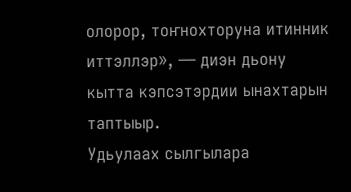олорор, тоҥнохторуна итинник иттэллэр», — диэн дьону кытта кэпсэтэрдии ынахтарын таптыыр.
Удьулаах сылгылара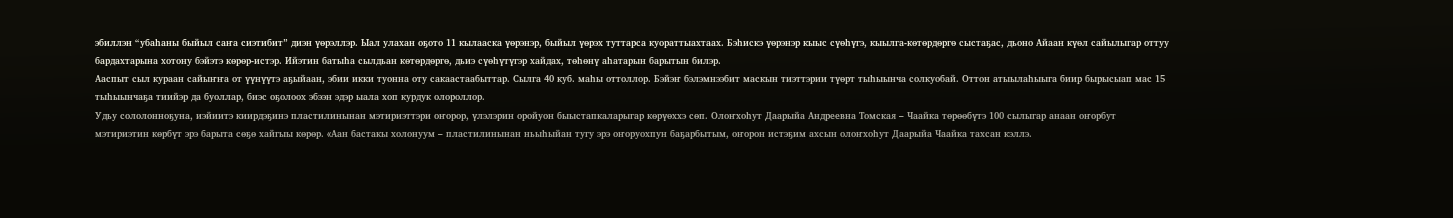эбиллэн “убаһаны быйыл саҥа сиэтибит” диэн үөрэллэр. Ыал улахан оҕото 11 кылааска үөрэнэр, быйыл үөрэх туттарса куораттыахтаах. Бэһискэ үөрэнэр кыыс сүөһүгэ, кыылга-көтөрдөргө сыстаҕас, дьоно Айаан күөл сайылыгар оттуу бардахтарына хотону бэйэтэ көрөр-истэр. Ийэтин батыһа сылдьан көтөрдөргө, дьиэ сүөһүтүгэр хайдах, төһөнү аһатарын барытын билэр.
Ааспыт сыл кураан сайыҥҥа от үүнүүтэ аҕыйаан, эбии икки туонна оту сакаастаабыттар. Сылга 40 куб. маһы оттоллор. Бэйэҥ бэлэмнээбит маскын тиэттэрии түөрт тыһыынча солкуобай. Оттон атыылаһыыга биир бырысыап мас 15 тыһыынчаҕа тиийэр да буоллар, биэс оҕолоох эбээн эдэр ыала хоп курдук олороллор.
Удьу сололонноҕуна, иэйиитэ киирдэҕинэ пластилинынан мэтириэттэри оҥорор, үлэлэрин оройуон быыстапкаларыгар көрүөххэ сөп. Олоҥхоһут Даарыйа Андреевна Томская – Чаайка төрөөбүтэ 100 сылыгар анаан оҥорбут мэтириэтин көрбүт эрэ барыта сөҕө хайгыы көрөр. «Аан бастакы холонуум – пластилинынан ньыһыйан тугу эрэ оҥоруохпун баҕарбытым, оҥорон истэҕим ахсын олоҥхоһут Даарыйа Чаайка тахсан кэллэ.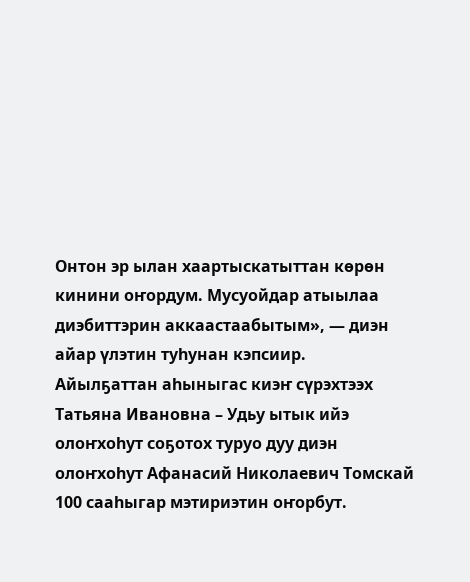Онтон эр ылан хаартыскатыттан көрөн кинини оҥордум. Мусуойдар атыылаа диэбиттэрин аккаастаабытым», — диэн айар үлэтин туһунан кэпсиир.
Айылҕаттан аһыныгас киэҥ сүрэхтээх Татьяна Ивановна – Удьу ытык ийэ олоҥхоһут соҕотох туруо дуу диэн олоҥхоһут Афанасий Николаевич Томскай 100 сааһыгар мэтириэтин оҥорбут.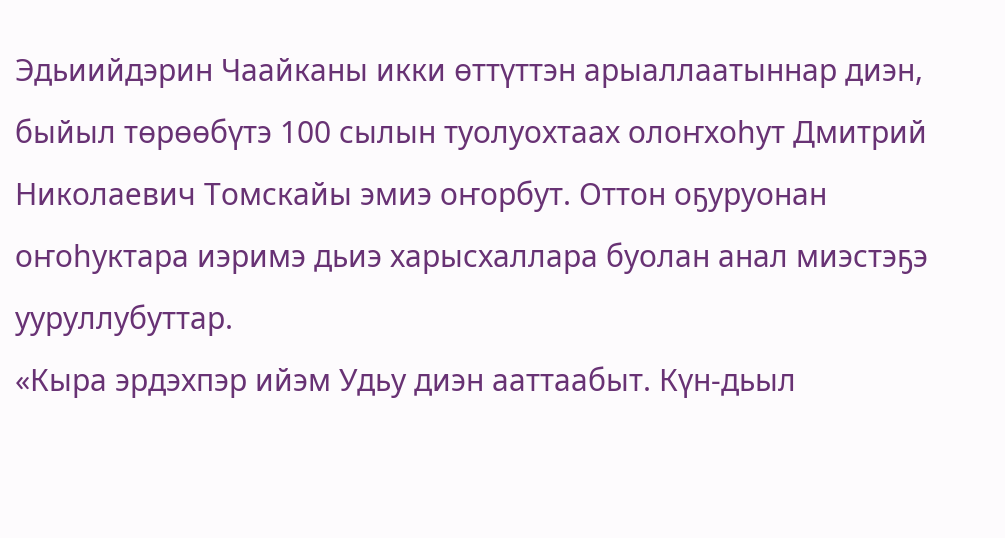Эдьиийдэрин Чаайканы икки өттүттэн арыаллаатыннар диэн, быйыл төрөөбүтэ 100 сылын туолуохтаах олоҥхоһут Дмитрий Николаевич Томскайы эмиэ оҥорбут. Оттон оҕуруонан оҥоһуктара иэримэ дьиэ харысхаллара буолан анал миэстэҕэ ууруллубуттар.
«Кыра эрдэхпэр ийэм Удьу диэн ааттаабыт. Күн-дьыл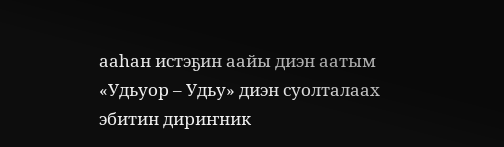ааһан истэҕин аайы диэн аатым «Удьуор – Удьу» диэн суолталаах эбитин дириҥник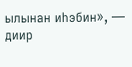ылынан иһэбин», — диир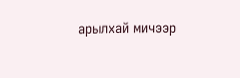арылхай мичээр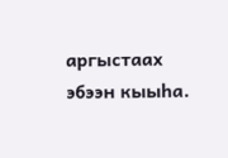аргыстаах эбээн кыыһа.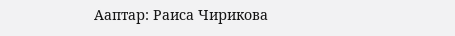Ааптар: Раиса Чирикова